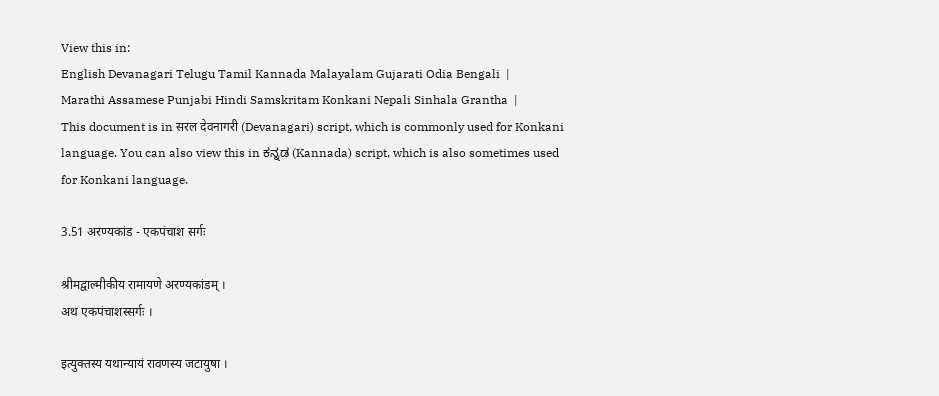View this in:
English Devanagari Telugu Tamil Kannada Malayalam Gujarati Odia Bengali  |
Marathi Assamese Punjabi Hindi Samskritam Konkani Nepali Sinhala Grantha  |
This document is in सरल देवनागरी (Devanagari) script, which is commonly used for Konkani language. You can also view this in ಕನ್ನಡ (Kannada) script, which is also sometimes used for Konkani language.

3.51 अरण्यकांड - एकपंचाश सर्गः

श्रीमद्वाल्मीकीय रामायणे अरण्यकांडम् ।
अथ एकपंचाशस्सर्गः ।

इत्युक्तस्य यथान्यायं रावणस्य जटायुषा ।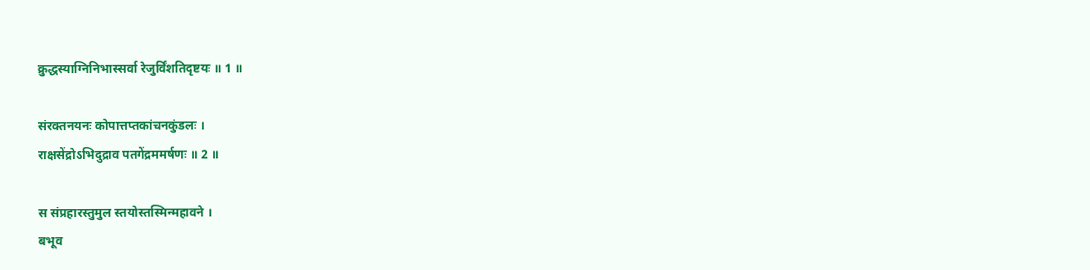क्रुद्धस्याग्निनिभास्सर्वा रेजुर्विंशतिदृष्टयः ॥ 1 ॥

संरक्तनयनः कोपात्तप्तकांचनकुंडलः ।
राक्षसेंद्रोऽभिदुद्राव पतगेंद्रममर्षणः ॥ 2 ॥

स संप्रहारस्तुमुल स्तयोस्तस्मिन्महावने ।
बभूव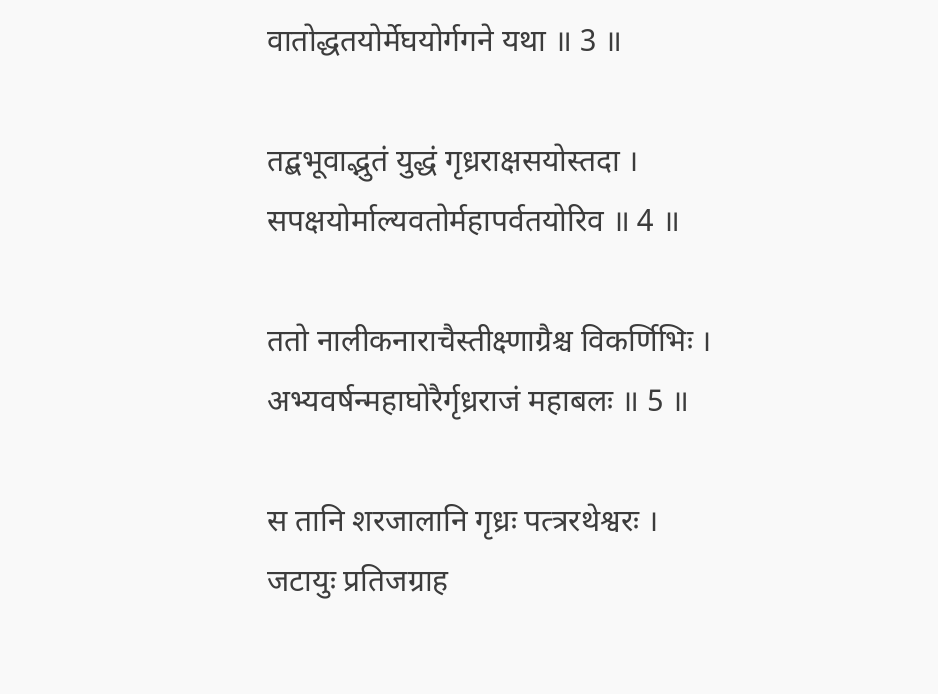वातोद्धतयोर्मेघयोर्गगने यथा ॥ 3 ॥

तद्बभूवाद्भुतं युद्धं गृध्रराक्षसयोस्तदा ।
सपक्षयोर्माल्यवतोर्महापर्वतयोरिव ॥ 4 ॥

ततो नालीकनाराचैस्तीक्ष्णाग्रैश्च विकर्णिभिः ।
अभ्यवर्षन्महाघोरैर्गृध्रराजं महाबलः ॥ 5 ॥

स तानि शरजालानि गृध्रः पत्त्ररथेश्वरः ।
जटायुः प्रतिजग्राह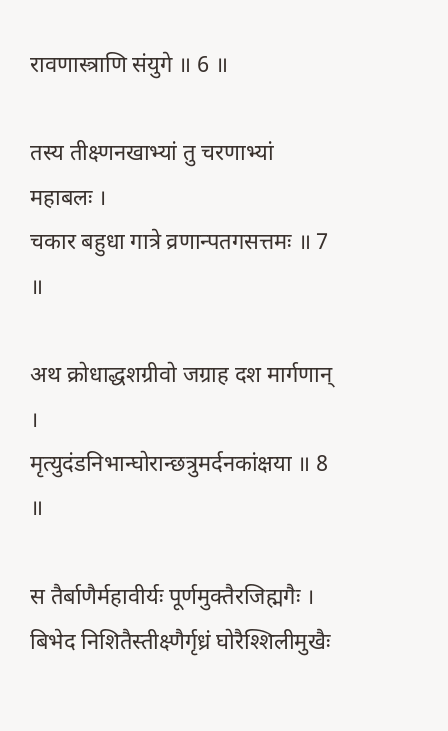रावणास्त्राणि संयुगे ॥ 6 ॥

तस्य तीक्ष्णनखाभ्यां तु चरणाभ्यां महाबलः ।
चकार बहुधा गात्रे व्रणान्पतगसत्तमः ॥ 7 ॥

अथ क्रोधाद्धशग्रीवो जग्राह दश मार्गणान् ।
मृत्युदंडनिभान्घोरान्छत्रुमर्दनकांक्षया ॥ 8 ॥

स तैर्बाणैर्महावीर्यः पूर्णमुक्तैरजिह्मगैः ।
बिभेद निशितैस्तीक्ष्णैर्गृध्रं घोरैश्शिलीमुखैः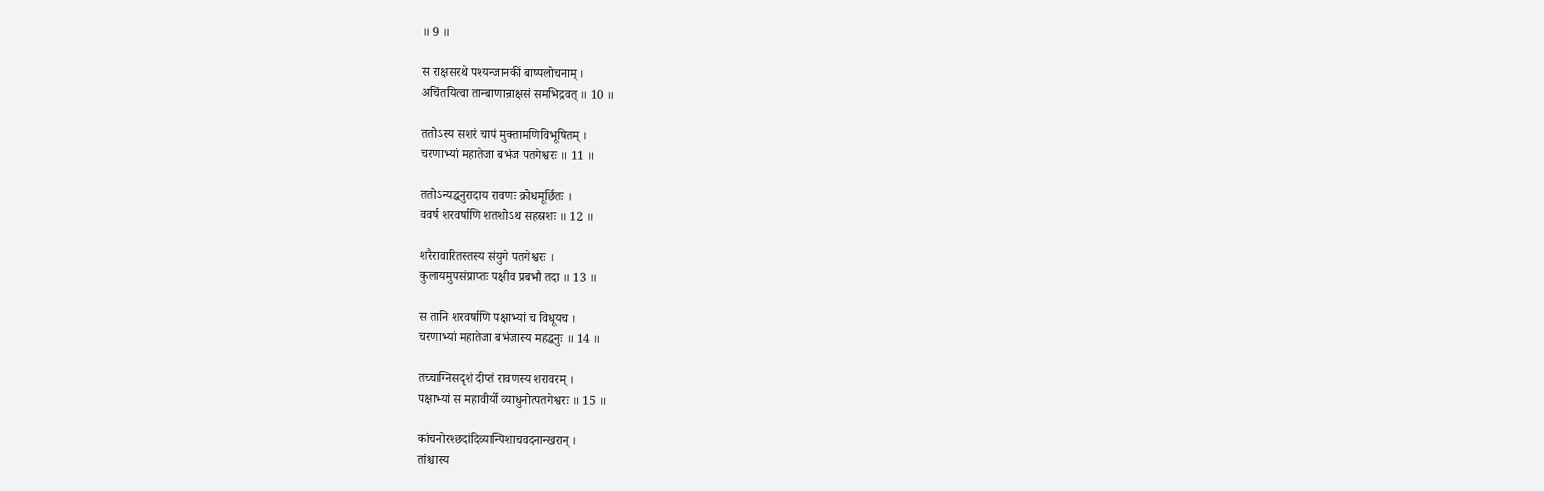॥ 9 ॥

स राक्षसरथे पश्यन्जानकीं बाष्पलोचनाम् ।
अचिंतयित्वा तान्बाणान्राक्षसं समभिद्रवत् ॥ 10 ॥

ततोऽस्य सशरं चापं मुक्तामणिविभूषितम् ।
चरणाभ्यां महातेजा बभंज पतगेश्वरः ॥ 11 ॥

ततोऽन्यद्धनुरादाय रावणः क्रोधमूर्छितः ।
ववर्ष शरवर्षाणि शतशोऽथ सहस्रशः ॥ 12 ॥

शरैरावारितस्तस्य संयुगे पतगेश्वरः ।
कुलायमुपसंप्राप्तः पक्षीव प्रबभौ तदा ॥ 13 ॥

स तानि शरवर्षाणि पक्षाभ्यां च विधूयच ।
चरणाभ्यां महातेजा बभंजास्य महद्धनुः ॥ 14 ॥

तच्चाग्निसदृशं दीप्तं रावणस्य शरावरम् ।
पक्षाभ्यां स महावीर्यो व्याधुनोत्पतगेश्वरः ॥ 15 ॥

कांचनोरश्छदांदिव्यान्पिशाचवदनान्खरान् ।
तांश्चास्य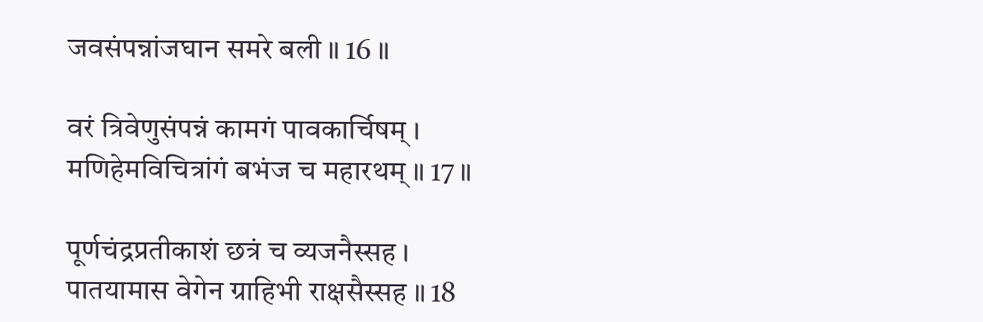जवसंपन्नांजघान समरे बली ॥ 16 ॥

वरं त्रिवेणुसंपन्नं कामगं पावकार्चिषम् ।
मणिहेमविचित्रांगं बभंज च महारथम् ॥ 17 ॥

पूर्णचंद्रप्रतीकाशं छत्रं च व्यजनैस्सह ।
पातयामास वेगेन ग्राहिभी राक्षसैस्सह ॥ 18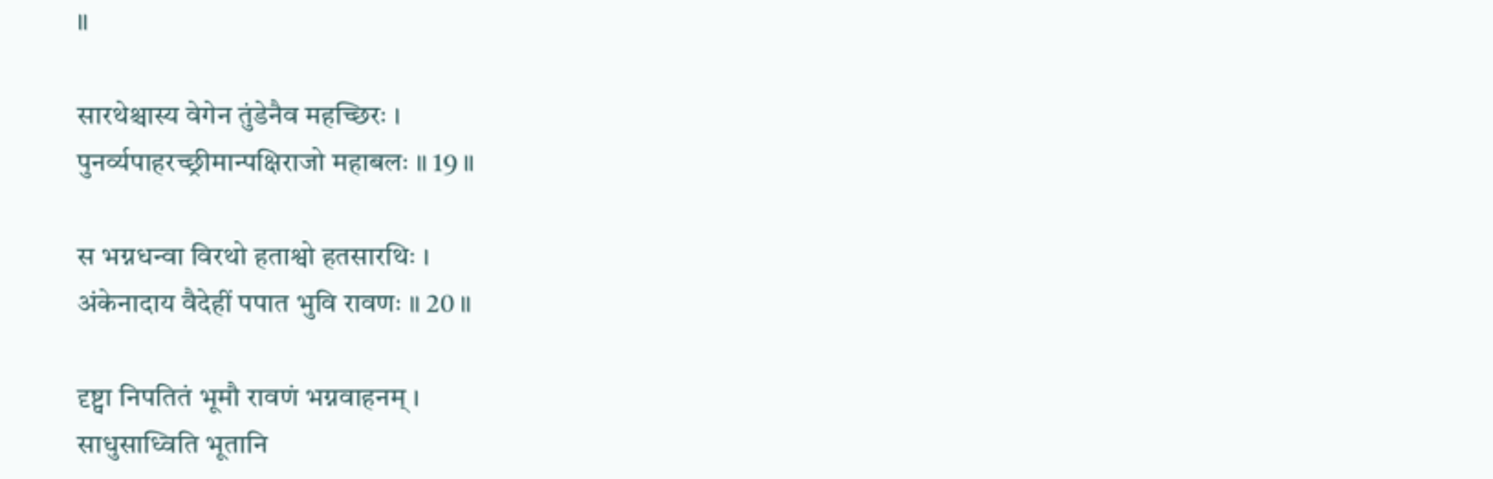॥

सारथेश्चास्य वेगेन तुंडेनैव महच्छिरः ।
पुनर्व्यपाहरच्छ्रीमान्पक्षिराजो महाबलः ॥ 19 ॥

स भग्नधन्वा विरथो हताश्वो हतसारथिः ।
अंकेनादाय वैदेहीं पपात भुवि रावणः ॥ 20 ॥

दृष्ट्वा निपतितं भूमौ रावणं भग्नवाहनम् ।
साधुसाध्विति भूतानि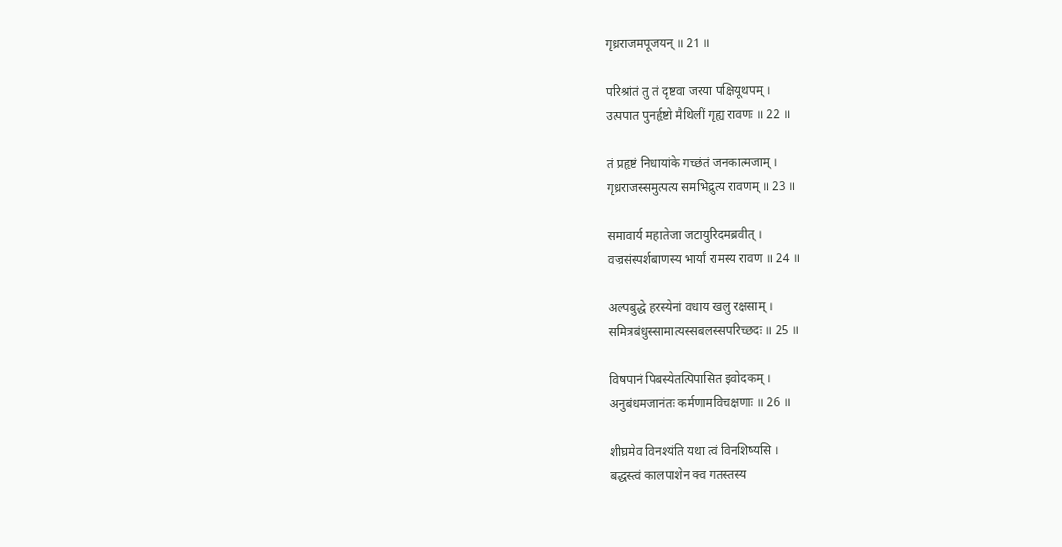गृध्रराजमपूजयन् ॥ 21 ॥

परिश्रांतं तु तं दृष्टवा जरया पक्षियूथपम् ।
उत्पपात पुनर्हृष्टो मैथिलीं गृह्य रावणः ॥ 22 ॥

तं प्रहृष्टं निधायांके गच्छंतं जनकात्मजाम् ।
गृध्रराजस्समुत्पत्य समभिद्रुत्य रावणम् ॥ 23 ॥

समावार्य महातेजा जटायुरिदमब्रवीत् ।
वज्रसंस्पर्शबाणस्य भार्यां रामस्य रावण ॥ 24 ॥

अल्पबुद्धे हरस्येनां वधाय खलु रक्षसाम् ।
समित्रबंधुस्सामात्यस्सबलस्सपरिच्छदः ॥ 25 ॥

विषपानं पिबस्येतत्पिपासित इवोदकम् ।
अनुबंधमजानंतः कर्मणामविचक्षणाः ॥ 26 ॥

शीघ्रमेव विनश्यंति यथा त्वं विनशिष्यसि ।
बद्धस्त्वं कालपाशेन क्व गतस्तस्य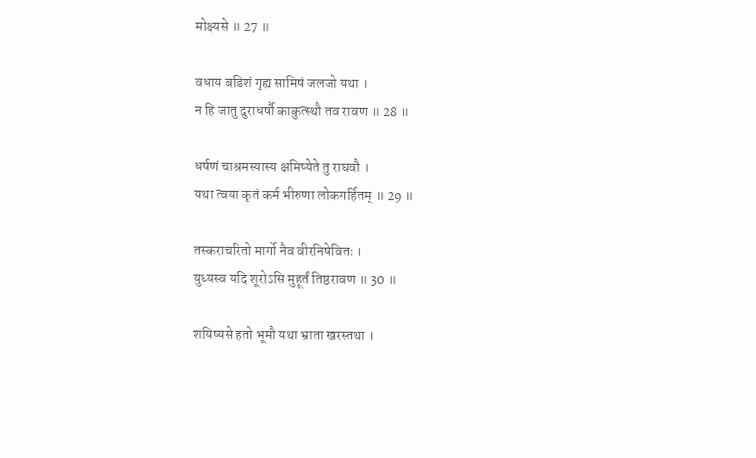मोक्ष्यसे ॥ 27 ॥

वधाय बडिशं गृह्य सामिषं जलजो यथा ।
न हि जातु दुराधर्षौ काकुत्स्थौ तव रावण ॥ 28 ॥

धर्षणं चाश्रमस्यास्य क्षमिष्येते तु राघवौ ।
यथा त्वया कृतं कर्म भीरुणा लोकगर्हितम् ॥ 29 ॥

तस्कराचरितो मार्गो नैव वीरनिषेवितः ।
युध्यस्व यदि शूरोऽसि मुहूर्तं तिष्ठरावण ॥ 30 ॥

शयिष्यसे हतो भूमौ यथा भ्राता खरस्तथा ।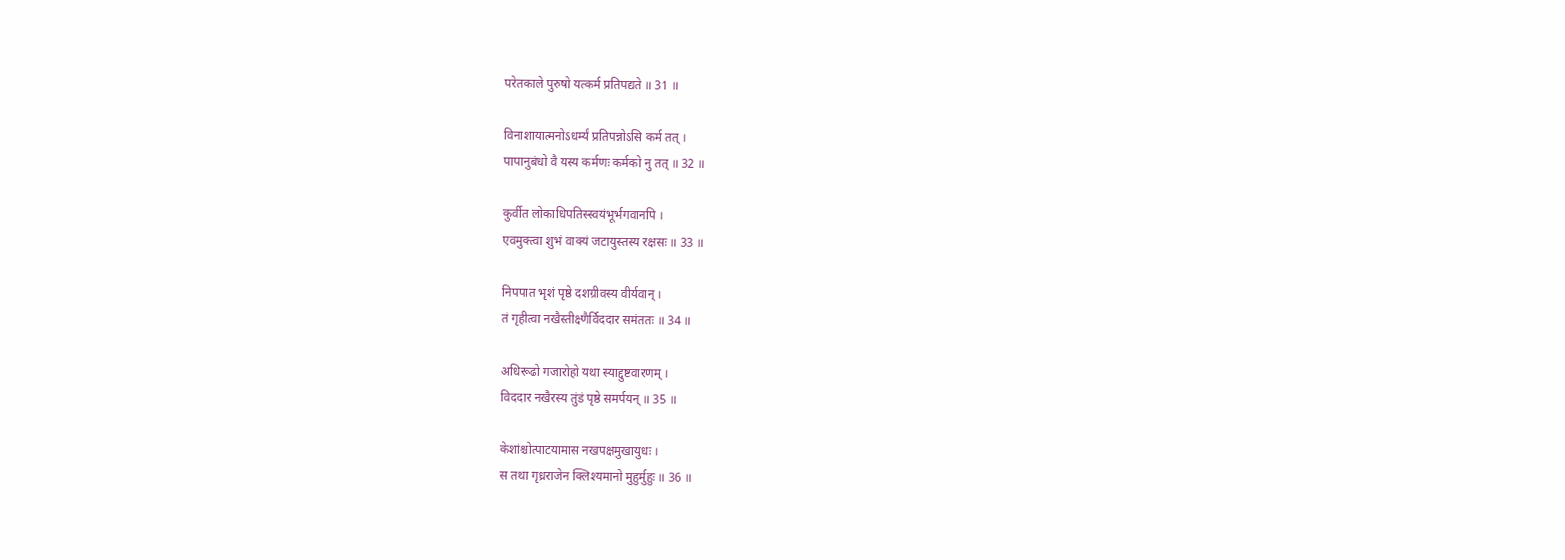परेतकाले पुरुषो यत्कर्म प्रतिपद्यते ॥ 31 ॥

विनाशायात्मनोऽधर्म्यं प्रतिपन्नोऽसि कर्म तत् ।
पापानुबंधो वै यस्य कर्मणः कर्मको नु तत् ॥ 32 ॥

कुर्वीत लोकाधिपतिस्स्वयंभूर्भगवानपि ।
एवमुक्त्वा शुभं वाक्यं जटायुस्तस्य रक्षसः ॥ 33 ॥

निपपात भृशं पृष्ठे दशग्रीवस्य वीर्यवान् ।
तं गृहीत्वा नखैस्तीक्ष्णैर्विददार समंततः ॥ 34 ॥

अधिरूढो गजारोहो यथा स्याद्दुष्टवारणम् ।
विददार नखैरस्य तुंडं पृष्ठे समर्पयन् ॥ 35 ॥

केशांश्चोत्पाटयामास नखपक्षमुखायुधः ।
स तथा गृध्रराजेन क्लिश्यमानो मुहुर्मुहुः ॥ 36 ॥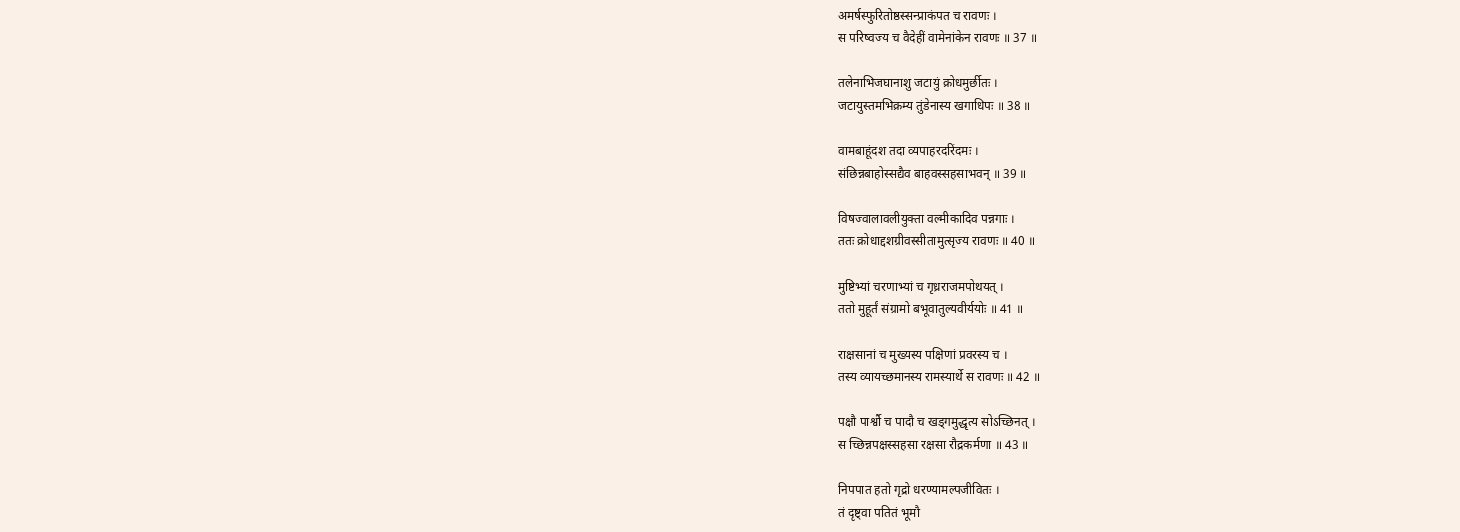अमर्षस्फुरितोष्ठस्सन्प्राकंपत च रावणः ।
स परिष्वज्य च वैदेहीं वामेनांकेन रावणः ॥ 37 ॥

तलेनाभिजघानाशु जटायुं क्रोधमुर्छीतः ।
जटायुस्तमभिक्रम्य तुंडेनास्य खगाधिपः ॥ 38 ॥

वामबाहूंदश तदा व्यपाहरदरिंदमः ।
संछिन्नबाहोस्सद्यैव बाहवस्सहसाभवन् ॥ 39 ॥

विषज्वालावलीयुक्ता वल्मीकादिव पन्नगाः ।
ततः क्रोधाद्दशग्रीवस्सीतामुत्सृज्य रावणः ॥ 40 ॥

मुष्टिभ्यां चरणाभ्यां च गृध्रराजमपोथयत् ।
ततो मुहूर्तं संग्रामो बभूवातुल्यवीर्ययोः ॥ 41 ॥

राक्षसानां च मुख्यस्य पक्षिणां प्रवरस्य च ।
तस्य व्यायच्छमानस्य रामस्यार्थे स रावणः ॥ 42 ॥

पक्षौ पार्श्वौ च पादौ च खड्गमुद्धृत्य सोऽच्छिनत् ।
स च्छिन्नपक्षस्सहसा रक्षसा रौद्रकर्मणा ॥ 43 ॥

निपपात हतो गृद्रो धरण्यामल्पजीवितः ।
तं दृष्ट्वा पतितं भूमौ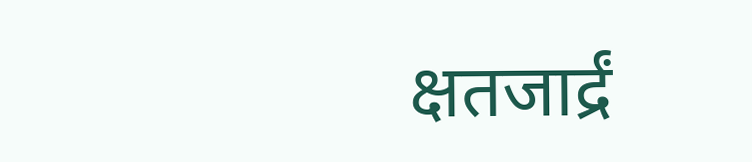क्षतजार्द्रं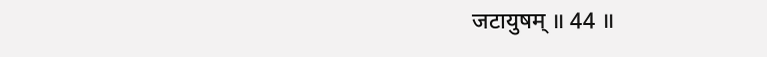जटायुषम् ॥ 44 ॥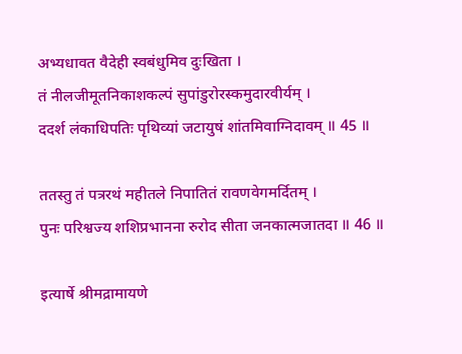अभ्यधावत वैदेही स्वबंधुमिव दुःखिता ।
तं नीलजीमूतनिकाशकल्पं सुपांडुरोरस्कमुदारवीर्यम् ।
ददर्श लंकाधिपतिः पृथिव्यां जटायुषं शांतमिवाग्निदावम् ॥ 45 ॥

ततस्तु तं पत्ररथं महीतले निपातितं रावणवेगमर्दितम् ।
पुनः परिश्वज्य शशिप्रभानना रुरोद सीता जनकात्मजातदा ॥ 46 ॥

इत्यार्षे श्रीमद्रामायणे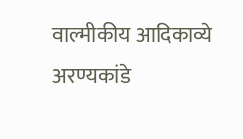वाल्मीकीय आदिकाव्ये अरण्यकांडे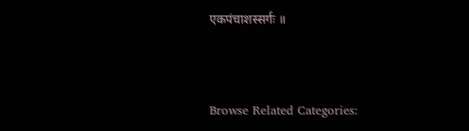एकपंचाशस्सर्गः ॥




Browse Related Categories: